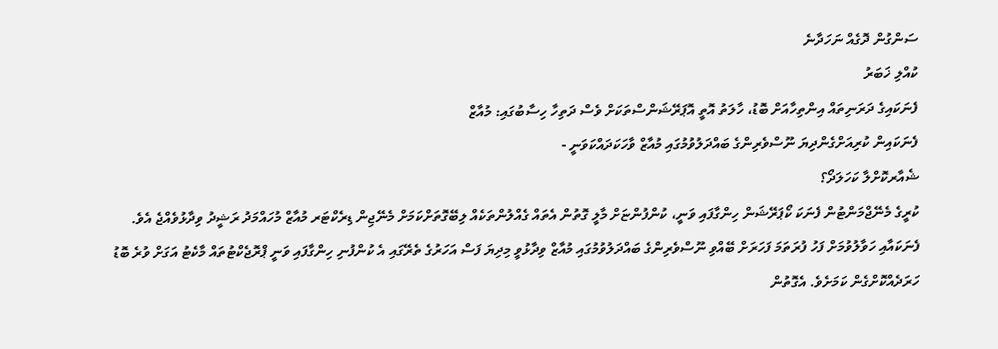ސަންގުން ދޮގެއް ނަހަދާނެ
ކުއްލި ޚަބަރު
ފެނަކައިގެ ދަރަނިތައް އިންތިހާއަށް ބޮޑު، ހާލަތު އޮތީ އޮޕަރޭޝަންސްތަކަށް ވެސް ދަތިހާ ހިސާބުގައި: މުއާޒް
ފެނަކައިން ކުރިއަށްގެންދިޔަ ނޫސްވެރިންގެ ބައްދަލުވުމުގައި މުއާޒް ވާހަކަދައްކަވަނީ -
ޝެއާރކޮށްލާ ކަހަލަދޯ؟
ކުރީގެ މެނޭޖްމަންޓުން ފެނަކަ ކޯޕަރޭޝަން ހިންގާފައި ވަނީ، ކުންފުންޏަށް މާލީ ގޮތުން އެތައް ގެއްލުންތަކެއް ލިބޭގޮތަށްކަމަށް މެނޭޖިން ޑިރެކްޓަރ މުއާޒް މުހައްމަދު ރަޝީދު ވިދާޅުވެއްޖެ އެވެ.
ފެނަކައާއި ހަވާލުވުމަށް ފަހު ފުރަތަމަ ފަހަރަށް ބޭއްވި ނޫސްވެރިންގެ ބައްދަލުވުމުގައި މުއާޒް ވިދާޅުވީ މިދިޔަ ފަސް އަހަރުގެ ތެރޭގައި އެ ކުންފުނި ހިންގާފައި ވަނީ ޕްރޮޖެކްޓުތައް މާކެޓު އަގަށް ވުރެ ބޮޑު ހަރަދެއްކޮށްގެން ކަމަށެވެ. އެގޮތުން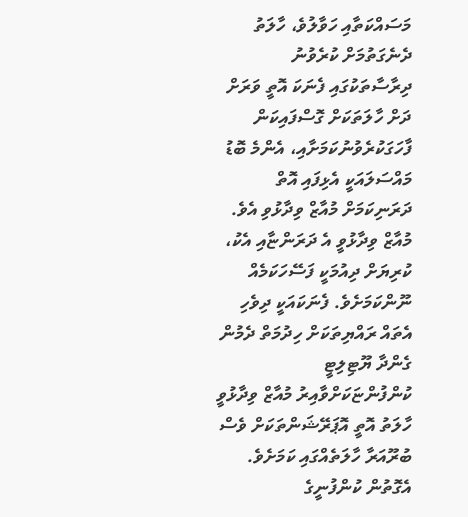މަސައްކަތާއި ހަވާލުވެ، ހާލަތު ދެނެގަތުމަށް ކުރެވުނު ދިރާސާތަކުގައި ފެނަކަ އޮތީ ވަރަށް ދަށް ހާލަތަކަށް ގޮސްފައިކަން ފާހަގަކުރެވުނުކަމަށާއި، އެންމެ ބޮޑު މައްސަލައަކީ އެޅިފައި އޮތް ދަރަނިކަމަށް މުއާޒް ވިދާޅުވި އެވެ.
މުއާޒް ވިދާޅުވީ އެ ދަރަންޏާއި އެކު، ކުރިޔަށް ދިއުމަކީ ފަސޭހަކަމެއް ނޫންކަމަށެވެ. ފެނަކައަކީ ދިވެހި އެތައް ރައްޔިތަކަށް ހިދުމަތް ދެމުން ގެންދާ ޔޫޓިލިޓީ ކުންފުންޏަކަށްވާއިރު މުއާޒް ވިދާޅުވީ ހާލަތު އޮތީ އޮޕަރޭޝަންތަކަށް ވެސް ބުރޫއަރާ ހާލަތެއްގައި ކަމަށެވެ. އެގޮތުން ކުންފުނީގެ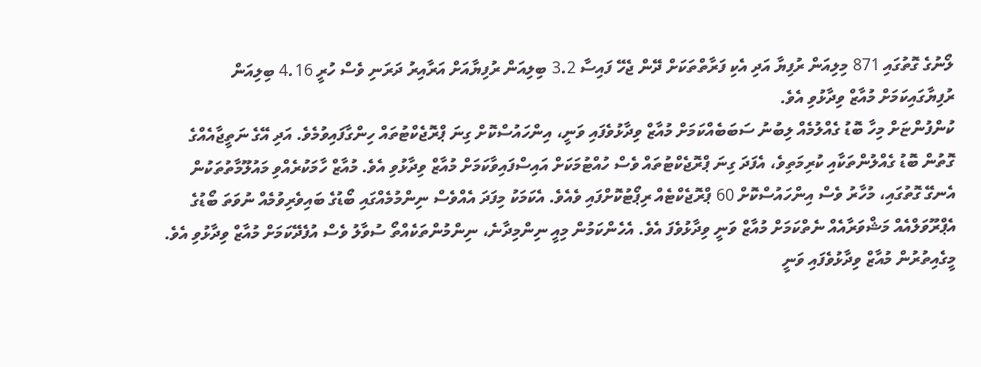ލޯނުގެ ގޮތުގައި 871 މިލިއަން ރުފިޔާ އަދި އެކި ފަރާތްތަކަށް ދޭން ޖެހޭ ފައިސާ 3.2 ބިލިއަން ރުފިޔާއަށް އަރާއިރު ދަރަނި ވެސް ހުރީ 4.16 ބިލިއަން ރުފިޔާގައިކަމަށް މުއާޒް ވިދާޅުވި އެވެ.
ކުންފުންޏަށް މިހާ ބޮޑު ގެއްލުމެއް ލިބުނު ސަބަބެއްކަމަށް މުއާޒް ވިދާޅުވެފައި ވަނީ، އިންހައުސްކޮށް ގިނަ ޕްރޮޖެކްޓުތައް ހިންގާފައިވުމެވެ. އަދި އޭގެ ނަތީޖާއެއްގެ ގޮތުން ބޮޑު ގެއްލުންތަކާއި ކުރިމަތިވެ، އެފަދަ ގިނަ ޕްރޮޖެކްޓުތައް ވެސް ހުއްޓުމަކަށް އައިސްފައިވާކަމަށް މުއާޒް ވިދާޅުވި އެވެ. މުއާޒް ހާމަކުރެއްވި މައުލޫމާތުތަކުން އެނގޭ ގޮތުގައި، މުހާރު ވެސް އިންހައުސްކޮށް 60 ޕްރޮޖެކްޓެއް ރިޕޯޓުކޮށްފައި ވެއެވެ. އެކަމަކު މިފަދަ އެއްވެސް ނިންމުމެއްގައި ބޯޑުގެ ބައިވެރިވުމެއް ނުވަތަ ބޯޑުގެ އެޕްރޫވަލްއެއް މަޝްވަރާއެއް ނެތްކަމަށް މުއާޒް ވަނީ ވިދާޅުވެފަ އެވެ. އެހެންކަމުން މިއީ ނިންމިދާނެ، ނިންމުންތަކެއްތޯ ސުވާލު ވެސް އުފެދޭކަމަށް މުއާޒް ވިދާޅުވި އެވެ.
މީގެއިތުރުން މުއާޒް ވިދާޅުވެފައި ވަނީ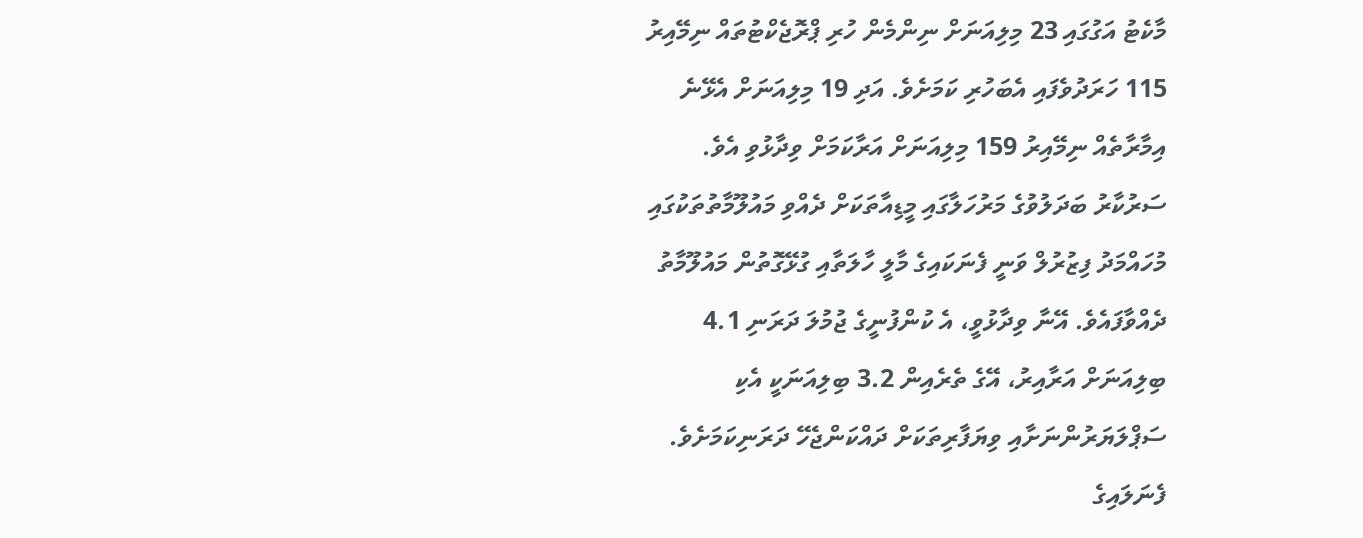މާކެޓު އަގުގައި 23 މިލިއަނަށް ނިންމެން ހުރި ޕްރޮޖެކްޓުތައް ނިމޭއިރު 115 ހަރަދުވެފައި އެބަހުރި ކަމަށެވެ. އަދި 19 މިލިއަނަށް އެޅޭނެ އިމާރާތެއް ނިމޭއިރު 159 މިލިއަނަށް އަރާކަމަށް ވިދާޅުވި އެވެ.
ސަރުކާރު ބަދަލުވުގެ މަރުހަލާގައި މީޑިއާތަކަށް ދެއްވި މައުލޫމާތުތަކުގައި މުހައްމަދު ފިޒުރުލް ވަނީ ފެނަކައިގެ މާލީ ހާލަތާއި ގުޅޭގޮތުން މައުލޫމާތު ދެއްވާފައެވެ. އޭނާ ވިދާޅުވީ، އެ ކުންފުނީގެ ޖުމުލަ ދަރަނި 4.1 ބިލިއަނަށް އަރާއިރު، އޭގެ ތެރެއިން 3.2 ބިލިއަނަކީ އެކި ސަޕްލަޔަރުންނަށާއި ވިޔަފާރިތަކަށް ދައްކަންޖެހޭ ދަރަނިކަމަށެވެ.
ފެނަލައިގެ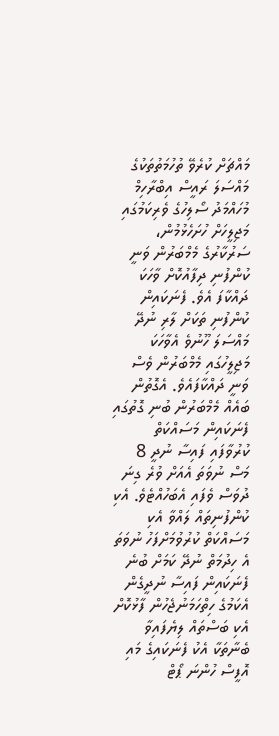މައްޗަށް ކުރެވޭ ތުހުމަތުތަކުގެ މައްސަލަ ރައީސް އިބްރާހިމް މުހައްމަދު ސޯލިހުގެ ވެރިކަމުގައި މަޖިލީހަށް ހުށަހެޅުމުން، ސަރުކާރުގެ މެމްބަރުން ވަނީ ކުންފުނި ދިފާއުކޮށް ވާހަކަ ދައްކާފަ އެވެ. ފެނަކައިން ކުންފުނި ތަކަށް ލާރި ނުދޭ މައްސަލަ ހޫނުވެ އެވާހަކަ މަޖިލީހުގައި މެމްބަރުން ވެސް ވަނީ ދައްކާފައެވެ. އެގޮތުން ބައެއް މެމްބަރުން ބުނި ގޮތުގައި ފެނަކައިން މަސައްކަތް ކުރުވާފައި ފައިސާ ނުދީ 8 މަސް ނުވަތަ އެއަށް ވުރެ ގިނަ ދުވަސް ވެފައި އެބަހުއްޓެވެ. އެކި ކުންފުނިތައް ލައްވާ އެކި މަސައްކަތް ކުރުވުމަށްފަހު ނުވަތަ އެ ހިދުމަތް ނުދޭ ކަމަށް ބުނެ ފެނަކައިން ފައިސާ ނުދީގެން އެކަމުގެ ހިތްހަމަނުޖެހުން ފާޅުކޮށް އެކި ބަސްތައް ލިޔެފައިވާ ބެނާތަކާ އެކު ފެނަކައިގެ މައި އޮފީސް ހުންނަ ޕޯޓް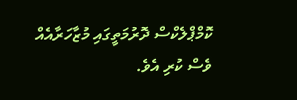ކޮމްޕްލެކްސް ދޮރުމަތީގައި މުޒާހަރާއެއް ވެސް ކުރި އެވެ.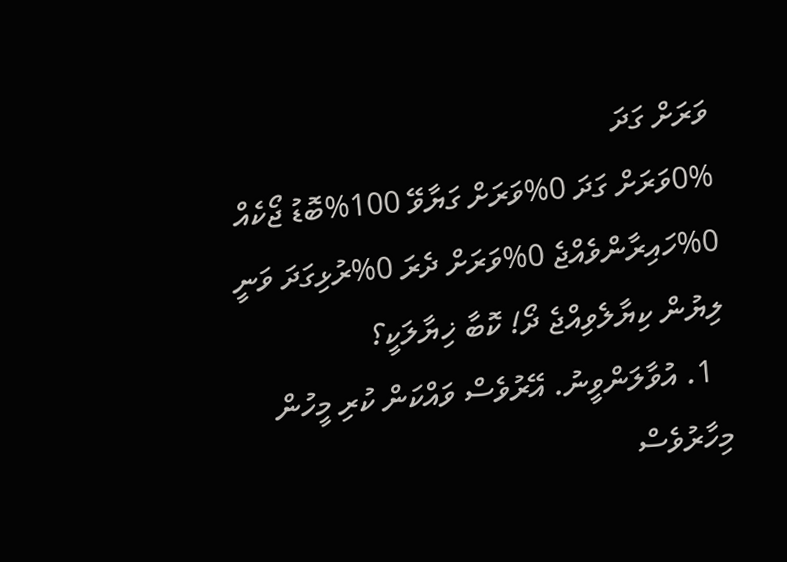ވަރަށް ގަދަ
0%ވަރަށް ގަދަ 0%ވަރަށް ގަޔާވޭ 100%ބޮޑު ޖޯކެއް 0%ހައިރާންވެއްޖެ 0%ވަރަށް ދެރަ 0%ރުޅިގަދަ ވަނީ
ލިޔުން ކިޔާލެވިއްޖެ ދޯ! ކޮބާ ޚިޔާލަކީ؟
  1. އުވާލަންވީނު. އޭރުވެސް ވައްކަން ކުރި މީހުން މިހާރުވެސް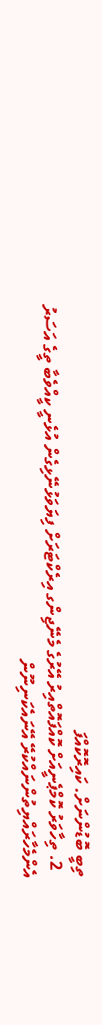ތިބީ ބޮޑުންނަށް. ކައިރޮކޮއްފަ
  2. ތިހާވަރު ކޮމްޕެނީއަށް ކޮއްފައޮތްއިރު އޭރުގެ މެނޭޖިންގ އިރެކްޓަރަށް ފިޔަވަޅުނޭޅިގެން އުޅެނީ ކީއްވެބާ ތީގެ އަސަރު އެންމެހާރައްޔިތުންނައްކުރޭ އޭނައެކަނިނޫން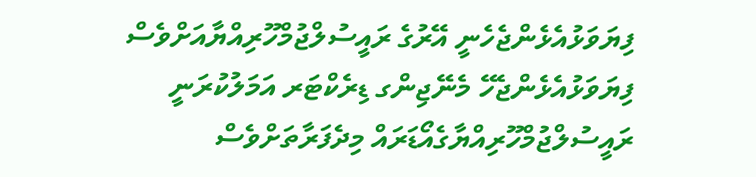ފިޔަވަޅުއެޅެންޖެހެނީ އޭރުގެ ރައީސުލްޖުމްހޫރިއްޔާއަށްވެސް ފިޔަވަޅުއެޅެންޖެހޭ މެނޭޖިންގ ޑިރެކްޓަރ އަމަލުކުރަނީ ރައީސުލްޖުމްހޫރިއްޔާގެއޯޑަރައް މިދެފަރާތަށްވެސް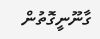ގާނޫނީގޮތުން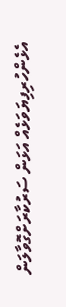އެޅެންހުރިފިޔަވަޅެއް އަޅަން ސަރުކާރަށްގޮވާލަން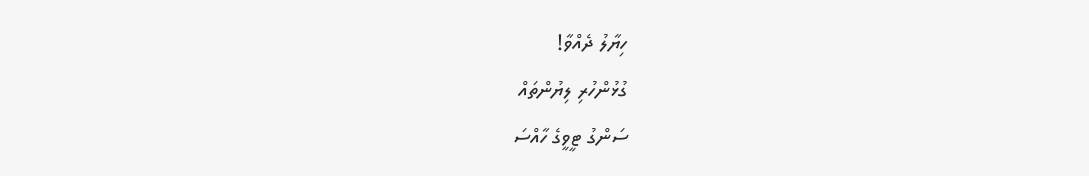ހިޔާލު ދެއްވާ!
ގުޅުންހުރި ލިޔުންތައް
ސަންގު ޓީވީގެ ހާއްސަ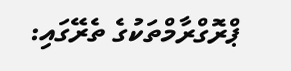ޕްރޮގްރާމްތަކުގެ ތެރޭގައި: